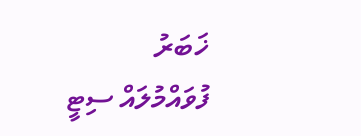ޚަބަރު
ފުވައްމުލައް ސިޓީ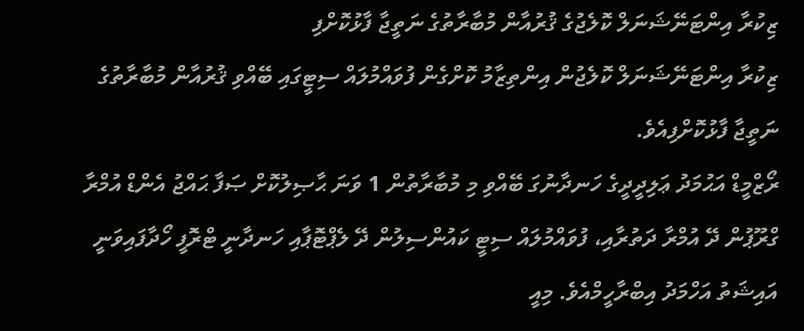ޒިކުރާ އިންޓަނޭޝަނަލް ކޮލެޖުގެ ޤުރުއާން މުބާރާތުގެ ނަތީޖާ ފާޅުކޮށްފި
ޒިކުރާ އިންޓަނޭޝަނަލް ކޮލެޖުން އިންތިޒާމު ކޮށްގެން ފުވައްމުލައް ސިޓީގައި ބޭއްވި ޤުރުއާން މުބާރާތުގެ ނަތީޖާ ފާޅުކޮށްފިއެވެ.
ރޯޒްމީޑް އަޙުމަދު ޢަލިދީދީގެ ހަނދާނުގަ ބޭއްވި މި މުބާރާތުން 1 ވަނަ ޙާޞިލުކޮށް ޞަފާ ޙައްޖު އެންޑް އުމްރާ ގްރޫޕުން ދޭ އުމްރާ ދަތުރާއި، ފުވައްމުލައް ސިޓީ ކައުންސިލުން ދޭ ލެޕްޓޮޕާއި ހަނދާނީ ޓްރޮފީ ހޯދާފައިވަނީ އައިޝަތު އަހްމަދު އިބްރާހީމްއެވެ. މިއީ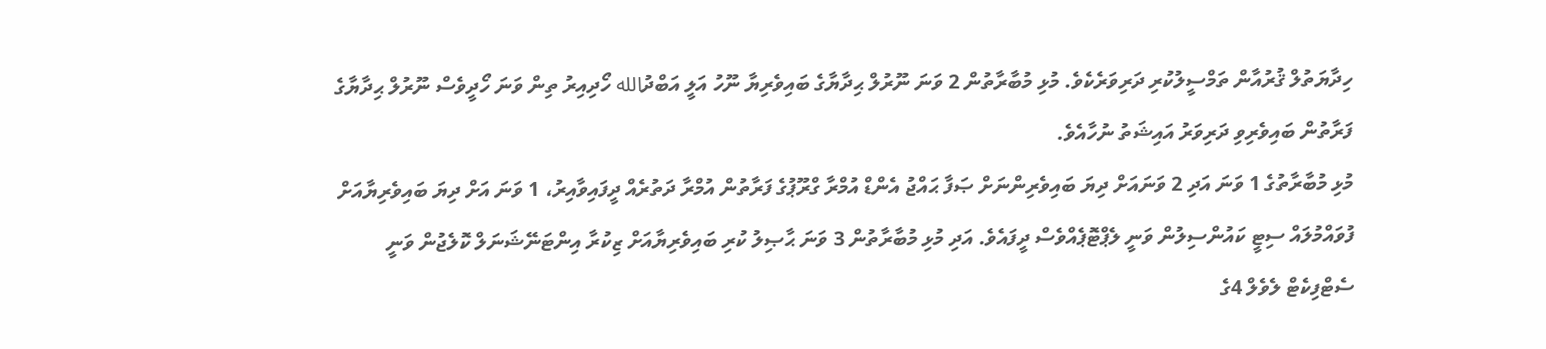ހިދާޔަތުލް ޤުރުއާން ތަމްސީލުކުރި ދަރިވަރެކެވެ. މުޅި މުބާރާތުން 2 ވަނަ ނޫރުލް ޙިދާޔާގެ ބައިވެރިޔާ ނޫހު އަލީ އަބްދުالله ހޯދިއިރު ތިން ވަނަ ހޯދީވެސް ނޫރުލް ޙިދާޔާގެ ފަރާތުން ބައިވެރިވި ދަރިވަރު އައިޝަތު ނުހާއެވެ.
މުޅި މުބާރާތުގެ 1 ވަނަ އަދި 2 ވަނައަށް ދިޔަ ބައިވެރިންނަށް ޞަފާ ޙައްޖު އެންޑް އުމްރާ ގްރޫޕުގެ ފަރާތުން އުމްރާ ދަތުރެއް ދީފައިވާއިރު، 1 ވަނަ އަށް ދިޔަ ބައިވެރިޔާއަށް ފުވައްމުލައް ސިޓީ ކައުންސިލުން ވަނީ ލެޕްޓޮޕެއްވެސް ދީފައެވެ. އަދި މުޅި މުބާރާތުން 3 ވަނަ ޙާޞިލު ކުރި ބައިވެރިޔާއަށް ޒިކުރާ އިންޓަނޭޝަނަލް ކޮލެޖުން ވަނީ ސެޓްފިކެޓް ލެވެލް 4ގެ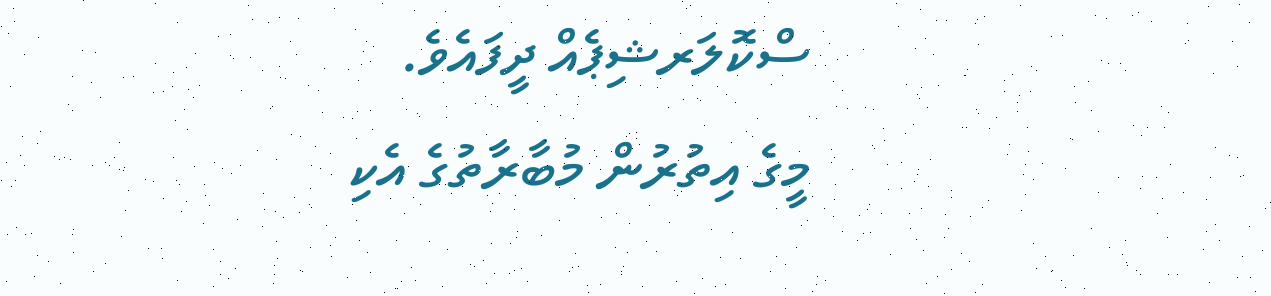ސްކޮލަރޝިޕެއް ދީފައެވެ.
މީގެ އިތުރުން މުބާރާތުގެ އެކި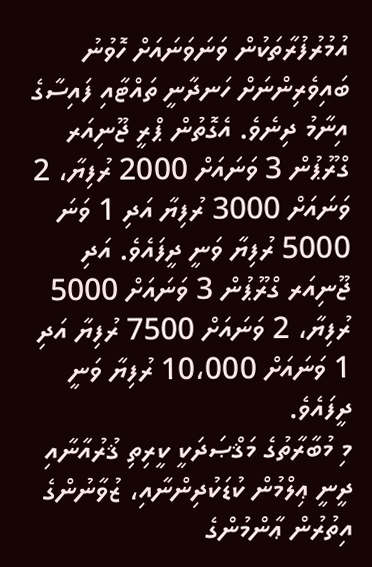އުމުރުފުރާތަކުން ވަނަވަނައަށް ހޮވުނު ބައިވެރިންނަށް ހަނދާނީ ތައްޓާއި ފައިސާގެ އިނާމު ދިނެވެ. އެގޮތުން ޕްރީ ޖޫނިއަރ ގްރޫޕުން 3 ވަނައަށް 2000 ރުފިޔާ، 2 ވަނައަށް 3000 ރުފިޔާ އަދި 1 ވަނަ 5000 ރުފިޔާ ވަނީ ދީފައެވެ. އަދި ޖޫނިއަރ ގްރޫޕުން 3 ވަނައަށް 5000 ރުފިޔާ، 2 ވަނައަށް 7500 ރުފިޔާ އަދި 1 ވަނައަށް 10،000 ރުފިޔާ ވަނީ ދީފައެވެ.
މި މުބާރާތުގެ މަޤްޞަދަކީ ކީރިތި ޤުރުއާނާއި ދީނީ ޢިލްމުން ކުޑަކުދިންނާއި، ޒުވާނުންގެ އިތުރުން ޢާންމުންގެ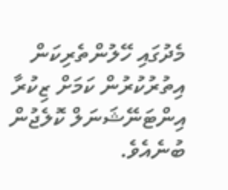މެދުގައި ހޭލުންތެރިކަން އިތުރުކުރުން ކަމަށް ޒިކުރާ އިންޓަނޭޝަނަލް ކޮލެޖުން ބުނެއެވެ.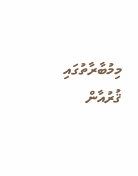މިމުބާރާތުގައި ޤުރުއާން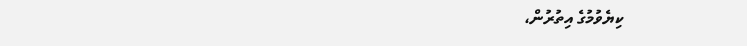ކިޔެވުމުގެ އިތުރުން،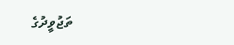ތަޖުވީދުގެ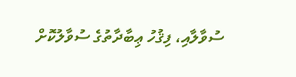ސުވާލާއި، ފިޤުހު ޢިބާދާތުގެ ސުވާލުކޮށް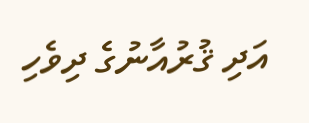އަދި ޤުރުއާނުގެ ދިވެހި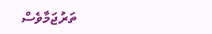ތަރުޖަމާވެސް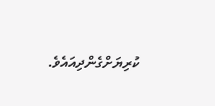ކުރިޔަށްގެންދިއައެވެ.